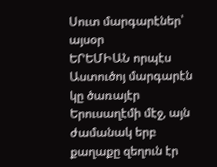Սուտ մարգարէներ՝ այսօր
ԵՐԵՄԻԱՆ որպէս Աստուծոյ մարգարէն կը ծառայէր Երուսաղէմի մէջ, այն ժամանակ երբ քաղաքը զեղուն էր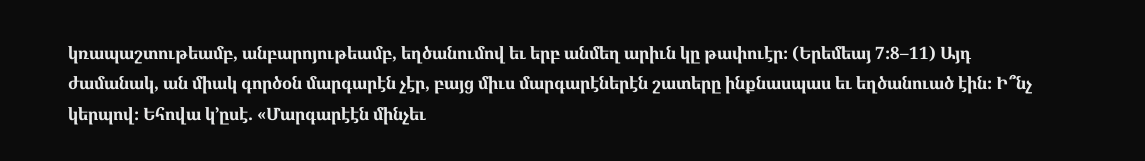կռապաշտութեամբ, անբարոյութեամբ, եղծանումով եւ երբ անմեղ արիւն կը թափուէր։ (Երեմեայ 7։8–11) Այդ ժամանակ, ան միակ գործօն մարգարէն չէր, բայց միւս մարգարէներէն շատերը ինքնասպաս եւ եղծանուած էին։ Ի՞նչ կերպով։ Եհովա կ’ըսէ. «Մարգարէէն մինչեւ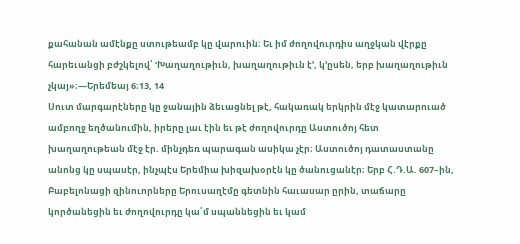քահանան ամէնքը ստութեամբ կը վարուին։ Եւ իմ ժողովուրդիս աղջկան վէրքը հարեւանցի բժշկելով՝ ‘Խաղաղութիւն, խաղաղութիւն է’, կ’ըսեն, երբ խաղաղութիւն չկայ»։—Երեմեայ 6։13, 14
Սուտ մարգարէները կը ջանային ձեւացնել թէ, հակառակ երկրին մէջ կատարուած ամբողջ եղծանումին, իրերը լաւ էին եւ թէ ժողովուրդը Աստուծոյ հետ խաղաղութեան մէջ էր. մինչդեռ պարագան ասիկա չէր։ Աստուծոյ դատաստանը անոնց կը սպասէր, ինչպէս Երեմիա խիզախօրէն կը ծանուցանէր։ Երբ Հ.Դ.Ա. 607–ին, Բաբելոնացի զինուորները Երուսաղէմը գետնին հաւասար ըրին, տաճարը կործանեցին եւ ժողովուրդը կա՛մ սպաննեցին եւ կամ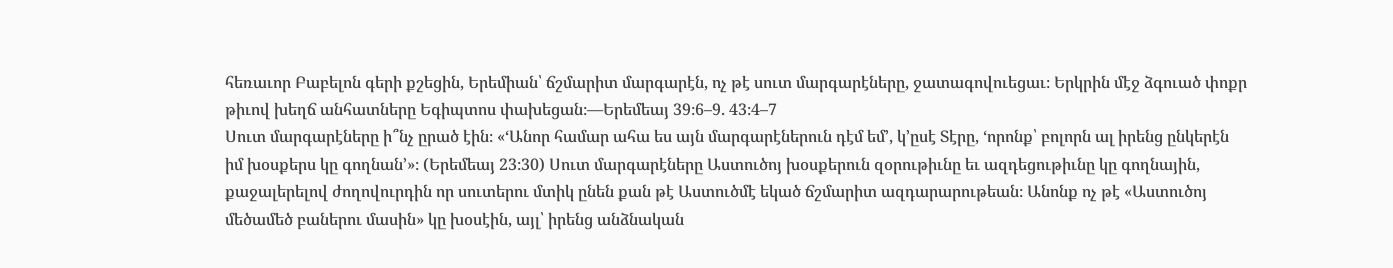հեռաւոր Բաբելոն գերի քշեցին, Երեմիան՝ ճշմարիտ մարգարէն, ոչ թէ սուտ մարգարէները, ջատագովուեցաւ։ Երկրին մէջ ձգուած փոքր թիւով խեղճ անհատները Եգիպտոս փախեցան։—Երեմեայ 39։6–9. 43։4–7
Սուտ մարգարէները ի՞նչ ըրած էին։ «‘Անոր համար ահա ես այն մարգարէներուն դէմ եմ’, կ’ըսէ Տէրը, ‘որոնք՝ բոլորն ալ իրենց ընկերէն իմ խօսքերս կը գողնան’»։ (Երեմեայ 23։30) Սուտ մարգարէները Աստուծոյ խօսքերուն զօրութիւնը եւ ազդեցութիւնը կը գողնային, քաջալերելով ժողովուրդին որ սուտերու մտիկ ընեն քան թէ Աստուծմէ եկած ճշմարիտ ազդարարութեան։ Անոնք ոչ թէ «Աստուծոյ մեծամեծ բաներու մասին» կը խօսէին, այլ՝ իրենց անձնական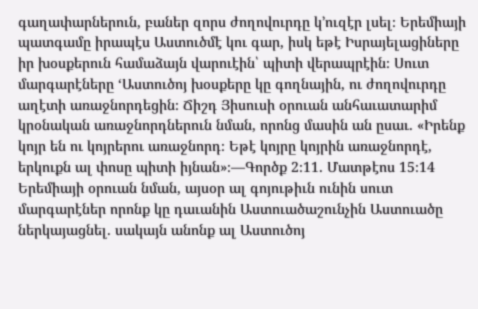գաղափարներուն, բաներ զորս ժողովուրդը կ’ուզէր լսել։ Երեմիայի պատգամը իրապէս Աստուծմէ կու գար, իսկ եթէ Իսրայելացիները իր խօսքերուն համաձայն վարուէին՝ պիտի վերապրէին։ Սուտ մարգարէները ‘Աստուծոյ խօսքերը կը գողնային, ու ժողովուրդը աղէտի առաջնորդեցին։ Ճիշդ Յիսուսի օրուան անհաւատարիմ կրօնական առաջնորդներուն նման, որոնց մասին ան ըսաւ. «Իրենք կոյր են ու կոյրերու առաջնորդ։ Եթէ կոյրը կոյրին առաջնորդէ, երկուքն ալ փոսը պիտի իյնան»։—Գործք 2։11. Մատթէոս 15։14
Երեմիայի օրուան նման, այսօր ալ գոյութիւն ունին սուտ մարգարէներ որոնք կը դաւանին Աստուածաշունչին Աստուածը ներկայացնել. սակայն անոնք ալ Աստուծոյ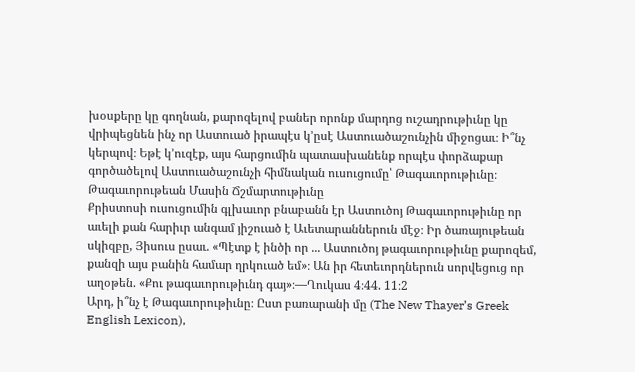խօսքերը կը գողնան, քարոզելով բաներ որոնք մարդոց ուշադրութիւնը կը վրիպեցնեն ինչ որ Աստուած իրապէս կ’ըսէ Աստուածաշունչին միջոցաւ։ Ի՞նչ կերպով։ Եթէ կ’ուզէք, այս հարցումին պատասխանենք որպէս փորձաքար գործածելով Աստուածաշունչի հիմնական ուսուցումը՝ Թագաւորութիւնը։
Թագաւորութեան Մասին Ճշմարտութիւնը
Քրիստոսի ուսուցումին գլխաւոր բնաբանն էր Աստուծոյ Թագաւորութիւնը որ աւելի քան հարիւր անգամ յիշուած է Աւետարաններուն մէջ։ Իր ծառայութեան սկիզբը, Յիսուս ըսաւ. «Պէտք է ինծի որ ... Աստուծոյ թագաւորութիւնը քարոզեմ, քանզի այս բանին համար ղրկուած եմ»։ Ան իր հետեւորդներուն սորվեցուց որ աղօթեն. «Քու թագաւորութիւնդ գայ»։—Ղուկաս 4։44. 11։2
Արդ, ի՞նչ է Թագաւորութիւնը։ Ըստ բառարանի մը (The New Thayer’s Greek English Lexicon),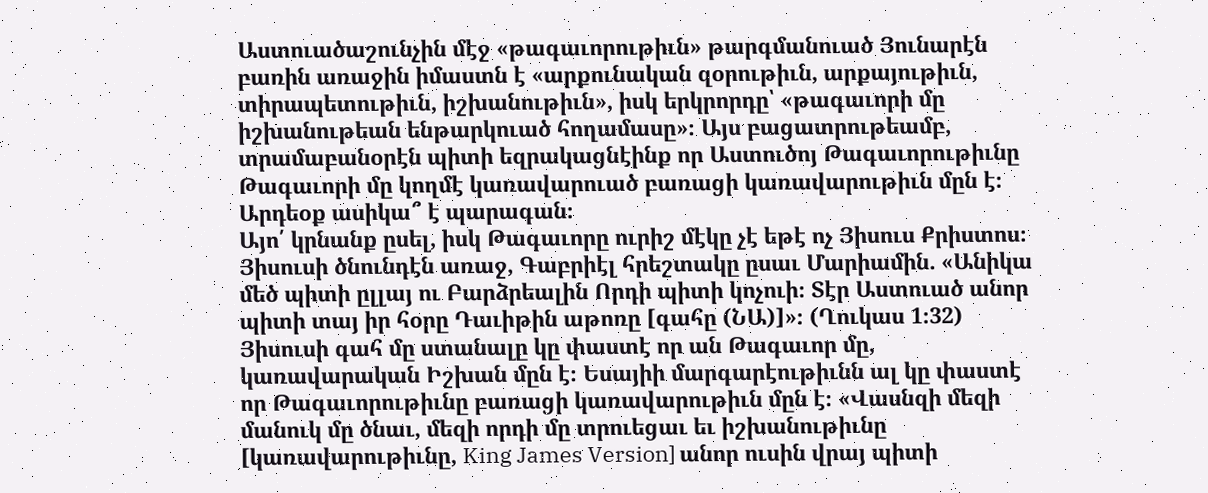Աստուածաշունչին մէջ «թագաւորութիւն» թարգմանուած Յունարէն բառին առաջին իմաստն է «արքունական զօրութիւն, արքայութիւն, տիրապետութիւն, իշխանութիւն», իսկ երկրորդը՝ «թագաւորի մը իշխանութեան ենթարկուած հողամասը»։ Այս բացատրութեամբ, տրամաբանօրէն պիտի եզրակացնէինք որ Աստուծոյ Թագաւորութիւնը Թագաւորի մը կողմէ կառավարուած բառացի կառավարութիւն մըն է։ Արդեօք ասիկա՞ է պարագան։
Այո՛ կրնանք ըսել, իսկ Թագաւորը ուրիշ մէկը չէ եթէ ոչ Յիսուս Քրիստոս։ Յիսուսի ծնունդէն առաջ, Գաբրիէլ հրեշտակը ըսաւ Մարիամին. «Անիկա մեծ պիտի ըլլայ ու Բարձրեալին Որդի պիտի կոչուի։ Տէր Աստուած անոր պիտի տայ իր հօրը Դաւիթին աթոռը [գահը (ՆԱ)]»։ (Ղուկաս 1։32) Յիսուսի գահ մը ստանալը կը փաստէ որ ան Թագաւոր մը, կառավարական Իշխան մըն է։ Եսայիի մարգարէութիւնն ալ կը փաստէ որ Թագաւորութիւնը բառացի կառավարութիւն մըն է։ «Վասնզի մեզի մանուկ մը ծնաւ, մեզի որդի մը տրուեցաւ եւ իշխանութիւնը [կառավարութիւնը, King James Version] անոր ուսին վրայ պիտի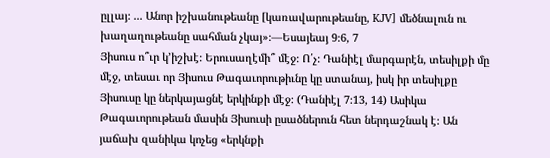ըլլայ։ ... Անոր իշխանութեանը [կառավարութեանը, KJV] մեծնալուն ու խաղաղութեանը սահման չկայ»։—Եսայեայ 9։6, 7
Յիսուս ո՞ւր կ’իշխէ։ Երուսաղէմի՞ մէջ։ Ո՛չ։ Դանիէլ մարգարէն, տեսիլքի մը մէջ, տեսաւ որ Յիսուս Թագաւորութիւնը կը ստանայ, իսկ իր տեսիլքը Յիսուսը կը ներկայացնէ երկինքի մէջ։ (Դանիէլ 7։13, 14) Ասիկա Թագաւորութեան մասին Յիսուսի ըսածներուն հետ ներդաշնակ է։ Ան յաճախ զանիկա կոչեց «երկնքի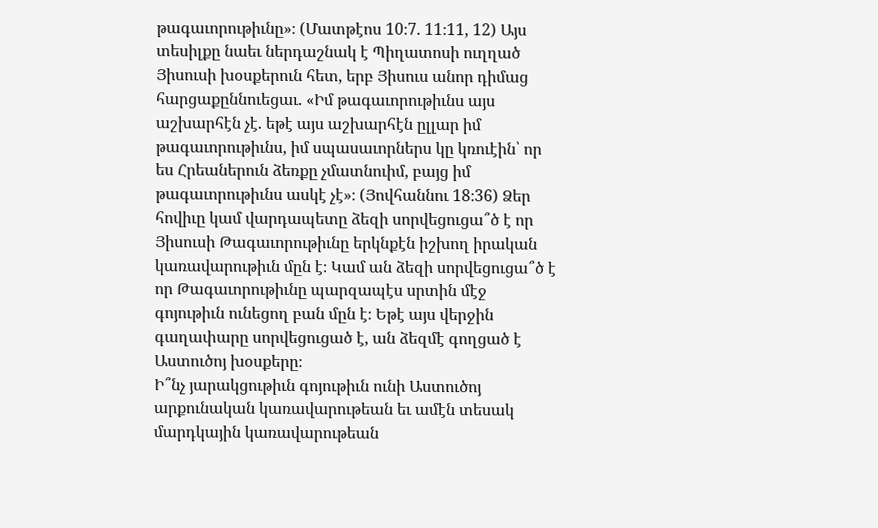թագաւորութիւնը»։ (Մատթէոս 10։7. 11։11, 12) Այս տեսիլքը նաեւ ներդաշնակ է Պիղատոսի ուղղած Յիսուսի խօսքերուն հետ, երբ Յիսուս անոր դիմաց հարցաքըննուեցաւ. «Իմ թագաւորութիւնս այս աշխարհէն չէ. եթէ այս աշխարհէն ըլլար իմ թագաւորութիւնս, իմ սպասաւորներս կը կռուէին՝ որ ես Հրեաներուն ձեռքը չմատնուիմ, բայց իմ թագաւորութիւնս ասկէ չէ»։ (Յովհաննու 18։36) Ձեր հովիւը կամ վարդապետը ձեզի սորվեցուցա՞ծ է որ Յիսուսի Թագաւորութիւնը երկնքէն իշխող իրական կառավարութիւն մըն է։ Կամ ան ձեզի սորվեցուցա՞ծ է որ Թագաւորութիւնը պարզապէս սրտին մէջ գոյութիւն ունեցող բան մըն է։ Եթէ այս վերջին գաղափարը սորվեցուցած է, ան ձեզմէ գողցած է Աստուծոյ խօսքերը։
Ի՞նչ յարակցութիւն գոյութիւն ունի Աստուծոյ արքունական կառավարութեան եւ ամէն տեսակ մարդկային կառավարութեան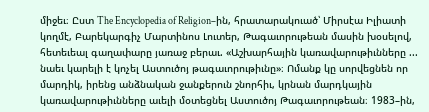միջեւ։ Ըստ The Encyclopedia of Religion–ին, հրատարակուած՝ Միրսէա Իլիատի կողմէ, Բարեկարգիչ Մարտինոս Լուտեր, Թագաւորութեան մասին խօսելով, հետեւեալ գաղափարը յառաջ բերաւ. «Աշխարհային կառավարութիւնները ... նաեւ կարելի է կոչել Աստուծոյ թագաւորութիւնը»։ Ոմանք կը սորվեցնեն որ մարդիկ, իրենց անձնական ջանքերուն շնորհիւ, կրնան մարդկային կառավարութիւնները աւելի մօտեցնել Աստուծոյ Թագաւորութեան։ 1983–ին,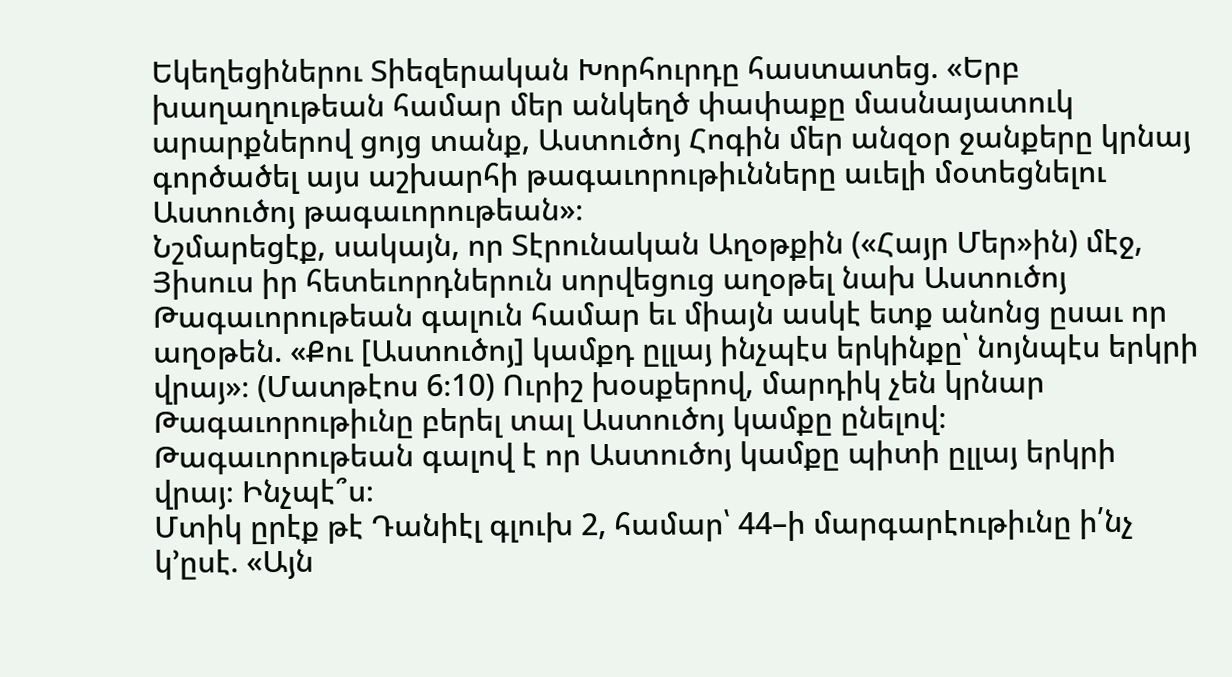Եկեղեցիներու Տիեզերական Խորհուրդը հաստատեց. «Երբ խաղաղութեան համար մեր անկեղծ փափաքը մասնայատուկ արարքներով ցոյց տանք, Աստուծոյ Հոգին մեր անզօր ջանքերը կրնայ գործածել այս աշխարհի թագաւորութիւնները աւելի մօտեցնելու Աստուծոյ թագաւորութեան»։
Նշմարեցէք, սակայն, որ Տէրունական Աղօթքին («Հայր Մեր»ին) մէջ, Յիսուս իր հետեւորդներուն սորվեցուց աղօթել նախ Աստուծոյ Թագաւորութեան գալուն համար եւ միայն ասկէ ետք անոնց ըսաւ որ աղօթեն. «Քու [Աստուծոյ] կամքդ ըլլայ ինչպէս երկինքը՝ նոյնպէս երկրի վրայ»։ (Մատթէոս 6։10) Ուրիշ խօսքերով, մարդիկ չեն կրնար Թագաւորութիւնը բերել տալ Աստուծոյ կամքը ընելով։ Թագաւորութեան գալով է որ Աստուծոյ կամքը պիտի ըլլայ երկրի վրայ։ Ինչպէ՞ս։
Մտիկ ըրէք թէ Դանիէլ գլուխ 2, համար՝ 44–ի մարգարէութիւնը ի՛նչ կ’ըսէ. «Այն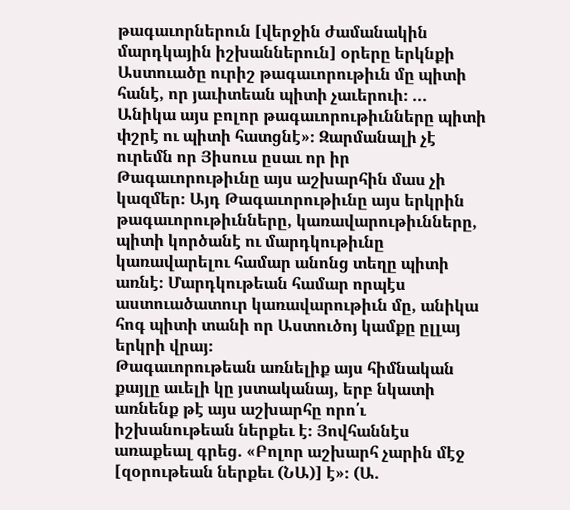թագաւորներուն [վերջին ժամանակին մարդկային իշխաններուն] օրերը երկնքի Աստուածը ուրիշ թագաւորութիւն մը պիտի հանէ, որ յաւիտեան պիտի չաւերուի։ ... Անիկա այս բոլոր թագաւորութիւնները պիտի փշրէ ու պիտի հատցնէ»։ Զարմանալի չէ ուրեմն որ Յիսուս ըսաւ որ իր Թագաւորութիւնը այս աշխարհին մաս չի կազմեր։ Այդ Թագաւորութիւնը այս երկրին թագաւորութիւնները, կառավարութիւնները, պիտի կործանէ ու մարդկութիւնը կառավարելու համար անոնց տեղը պիտի առնէ։ Մարդկութեան համար որպէս աստուածատուր կառավարութիւն մը, անիկա հոգ պիտի տանի որ Աստուծոյ կամքը ըլլայ երկրի վրայ։
Թագաւորութեան առնելիք այս հիմնական քայլը աւելի կը յստականայ, երբ նկատի առնենք թէ այս աշխարհը որո՛ւ իշխանութեան ներքեւ է։ Յովհաննէս առաքեալ գրեց. «Բոլոր աշխարհ չարին մէջ [զօրութեան ներքեւ (ՆԱ)] է»։ (Ա.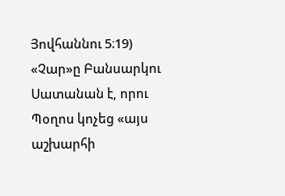Յովհաննու 5։19) «Չար»ը Բանսարկու Սատանան է, որու Պօղոս կոչեց «այս աշխարհի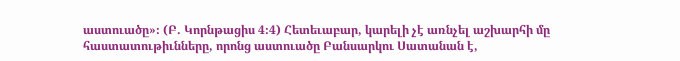աստուածը»։ (Բ. Կորնթացիս 4։4) Հետեւաբար, կարելի չէ առնչել աշխարհի մը հաստատութիւնները, որոնց աստուածը Բանսարկու Սատանան է,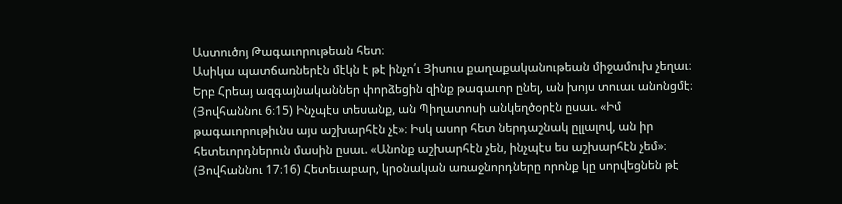Աստուծոյ Թագաւորութեան հետ։
Ասիկա պատճառներէն մէկն է թէ ինչո՛ւ Յիսուս քաղաքականութեան միջամուխ չեղաւ։ Երբ Հրեայ ազգայնականներ փորձեցին զինք թագաւոր ընել, ան խոյս տուաւ անոնցմէ։ (Յովհաննու 6։15) Ինչպէս տեսանք, ան Պիղատոսի անկեղծօրէն ըսաւ. «Իմ թագաւորութիւնս այս աշխարհէն չէ»։ Իսկ ասոր հետ ներդաշնակ ըլլալով, ան իր հետեւորդներուն մասին ըսաւ. «Անոնք աշխարհէն չեն, ինչպէս ես աշխարհէն չեմ»։ (Յովհաննու 17։16) Հետեւաբար, կրօնական առաջնորդները որոնք կը սորվեցնեն թէ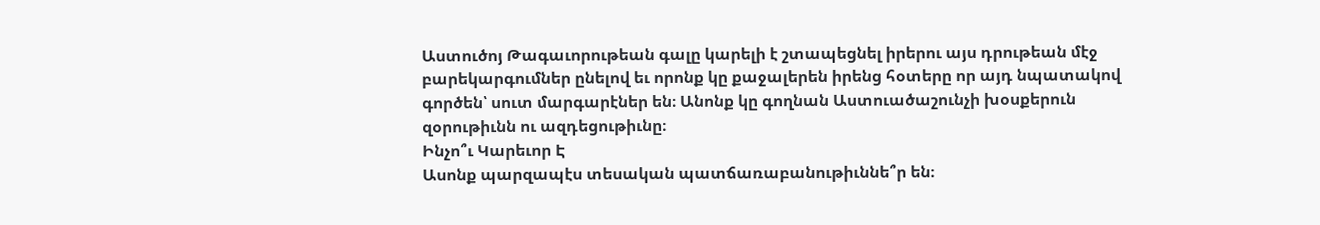Աստուծոյ Թագաւորութեան գալը կարելի է շտապեցնել իրերու այս դրութեան մէջ բարեկարգումներ ընելով եւ որոնք կը քաջալերեն իրենց հօտերը որ այդ նպատակով գործեն՝ սուտ մարգարէներ են։ Անոնք կը գողնան Աստուածաշունչի խօսքերուն զօրութիւնն ու ազդեցութիւնը։
Ինչո՞ւ Կարեւոր Է
Ասոնք պարզապէս տեսական պատճառաբանութիւննե՞ր են։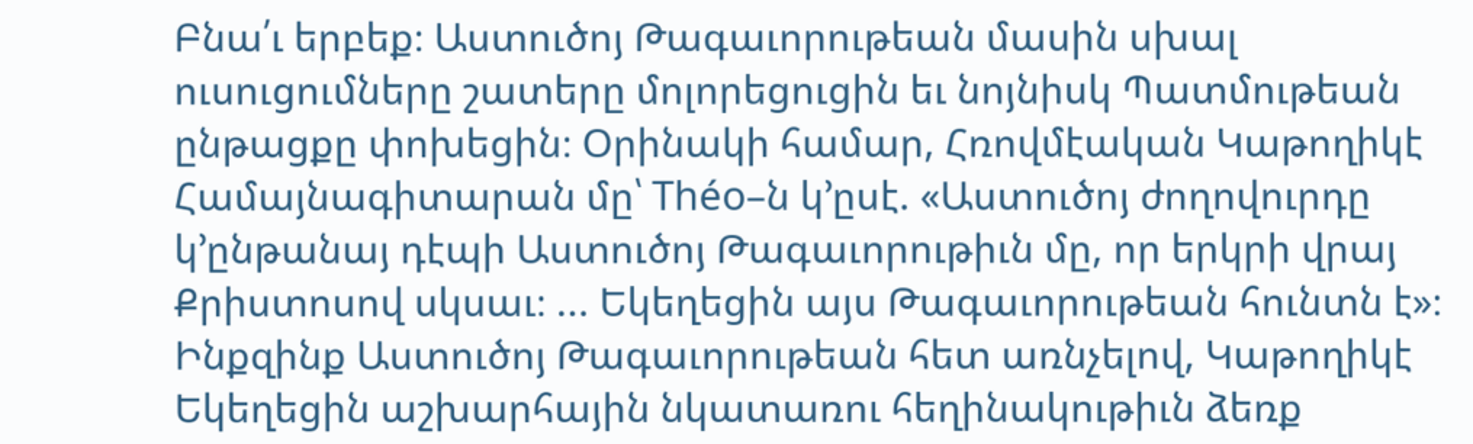Բնա՛ւ երբեք։ Աստուծոյ Թագաւորութեան մասին սխալ ուսուցումները շատերը մոլորեցուցին եւ նոյնիսկ Պատմութեան ընթացքը փոխեցին։ Օրինակի համար, Հռովմէական Կաթողիկէ Համայնագիտարան մը՝ Théo–ն կ’ըսէ. «Աստուծոյ ժողովուրդը կ’ընթանայ դէպի Աստուծոյ Թագաւորութիւն մը, որ երկրի վրայ Քրիստոսով սկսաւ։ ... Եկեղեցին այս Թագաւորութեան հունտն է»։ Ինքզինք Աստուծոյ Թագաւորութեան հետ առնչելով, Կաթողիկէ Եկեղեցին աշխարհային նկատառու հեղինակութիւն ձեռք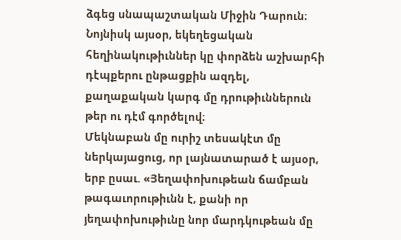ձգեց սնապաշտական Միջին Դարուն։ Նոյնիսկ այսօր, եկեղեցական հեղինակութիւններ կը փորձեն աշխարհի դէպքերու ընթացքին ազդել, քաղաքական կարգ մը դրութիւններուն թեր ու դէմ գործելով։
Մեկնաբան մը ուրիշ տեսակէտ մը ներկայացուց, որ լայնատարած է այսօր, երբ ըսաւ. «Յեղափոխութեան ճամբան թագաւորութիւնն է, քանի որ յեղափոխութիւնը նոր մարդկութեան մը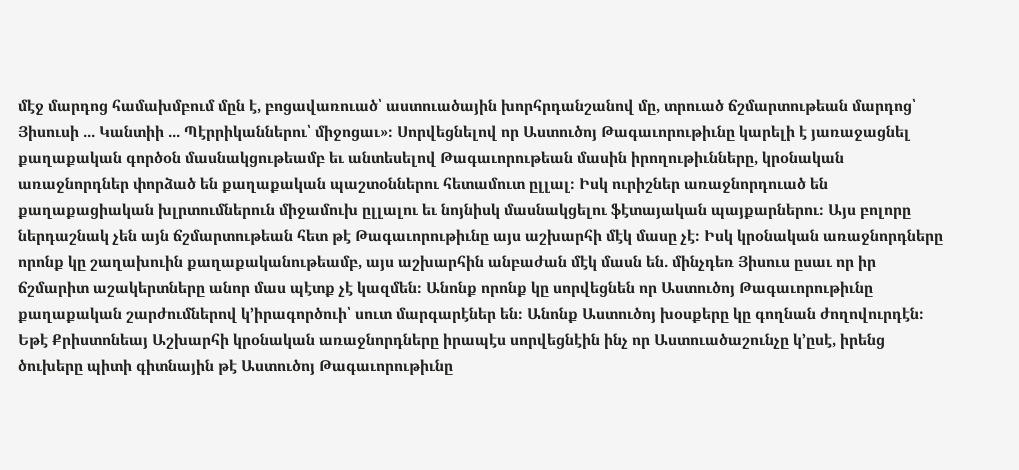մէջ մարդոց համախմբում մըն է, բոցավառուած՝ աստուածային խորհրդանշանով մը, տրուած ճշմարտութեան մարդոց՝ Յիսուսի ... Կանտիի ... Պէրրիկաններու՝ միջոցաւ»։ Սորվեցնելով որ Աստուծոյ Թագաւորութիւնը կարելի է յառաջացնել քաղաքական գործօն մասնակցութեամբ եւ անտեսելով Թագաւորութեան մասին իրողութիւնները, կրօնական առաջնորդներ փորձած են քաղաքական պաշտօններու հետամուտ ըլլալ։ Իսկ ուրիշներ առաջնորդուած են քաղաքացիական խլրտումներուն միջամուխ ըլլալու եւ նոյնիսկ մասնակցելու ֆէտայական պայքարներու։ Այս բոլորը ներդաշնակ չեն այն ճշմարտութեան հետ թէ Թագաւորութիւնը այս աշխարհի մէկ մասը չէ։ Իսկ կրօնական առաջնորդները որոնք կը շաղախուին քաղաքականութեամբ, այս աշխարհին անբաժան մէկ մասն են. մինչդեռ Յիսուս ըսաւ որ իր ճշմարիտ աշակերտները անոր մաս պէտք չէ կազմեն։ Անոնք որոնք կը սորվեցնեն որ Աստուծոյ Թագաւորութիւնը քաղաքական շարժումներով կ’իրագործուի՝ սուտ մարգարէներ են։ Անոնք Աստուծոյ խօսքերը կը գողնան ժողովուրդէն։
Եթէ Քրիստոնեայ Աշխարհի կրօնական առաջնորդները իրապէս սորվեցնէին ինչ որ Աստուածաշունչը կ’ըսէ, իրենց ծուխերը պիտի գիտնային թէ Աստուծոյ Թագաւորութիւնը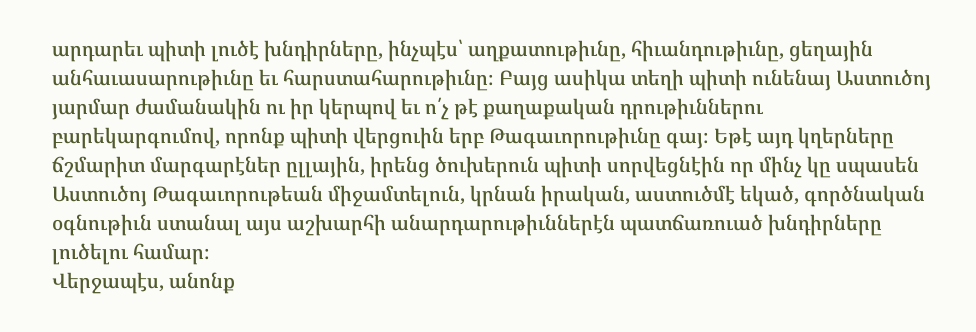արդարեւ պիտի լուծէ խնդիրները, ինչպէս՝ աղքատութիւնը, հիւանդութիւնը, ցեղային անհաւասարութիւնը եւ հարստահարութիւնը։ Բայց ասիկա տեղի պիտի ունենայ Աստուծոյ յարմար ժամանակին ու իր կերպով եւ ո՛չ թէ քաղաքական դրութիւններու բարեկարգումով, որոնք պիտի վերցուին երբ Թագաւորութիւնը գայ։ Եթէ այդ կղերները ճշմարիտ մարգարէներ ըլլային, իրենց ծուխերուն պիտի սորվեցնէին որ մինչ կը սպասեն Աստուծոյ Թագաւորութեան միջամտելուն, կրնան իրական, աստուծմէ եկած, գործնական օգնութիւն ստանալ այս աշխարհի անարդարութիւններէն պատճառուած խնդիրները լուծելու համար։
Վերջապէս, անոնք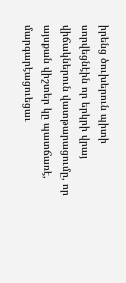իրենց ծուխերուն պիտի սորվեցնէին որ երկրի վրայ վիճակներուն վատթարացումը, որ այսքան վիշտեր կը պատճառէ, մարգարէացուեցաւ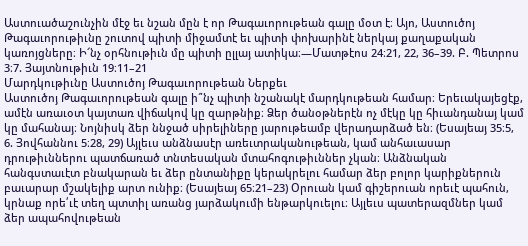Աստուածաշունչին մէջ եւ նշան մըն է որ Թագաւորութեան գալը մօտ է։ Այո, Աստուծոյ Թագաւորութիւնը շուտով պիտի միջամտէ եւ պիտի փոխարինէ ներկայ քաղաքական կառոյցները։ Ի՜նչ օրհնութիւն մը պիտի ըլլայ ատիկա։—Մատթէոս 24։21, 22, 36–39. Բ. Պետրոս 3։7. Յայտնութիւն 19։11–21
Մարդկութիւնը Աստուծոյ Թագաւորութեան Ներքեւ
Աստուծոյ Թագաւորութեան գալը ի՞նչ պիտի նշանակէ մարդկութեան համար։ Երեւակայեցէք, ամէն առաւօտ կայտառ վիճակով կը զարթնիք։ Ձեր ծանօթներէն ոչ մէկը կը հիւանդանայ կամ կը մահանայ։ Նոյնիսկ ձեր ննջած սիրելիները յարութեամբ վերադարձած են։ (Եսայեայ 35։5, 6. Յովհաննու 5։28, 29) Այլեւս անձնասէր առեւտրականութեան, կամ անհաւասար դրութիւններու պատճառած տնտեսական մտահոգութիւններ չկան։ Անձնական հանգստաւէտ բնակարան եւ ձեր ընտանիքը կերակրելու համար ձեր բոլոր կարիքներուն բաւարար մշակելիք արտ ունիք։ (Եսայեայ 65։21–23) Օրուան կամ գիշերուան որեւէ պահուն, կրնաք որե՛ւէ տեղ պտտիլ առանց յարձակումի ենթարկուելու։ Այլեւս պատերազմներ կամ ձեր ապահովութեան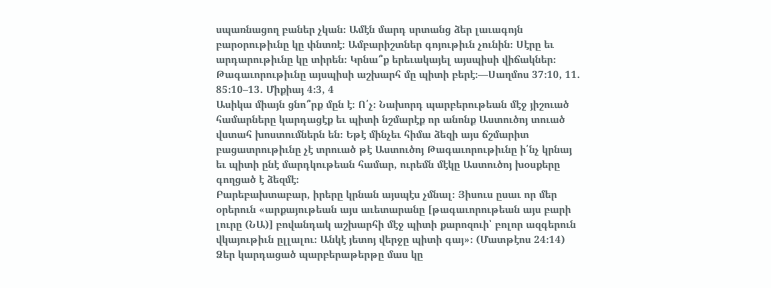սպառնացող բաներ չկան։ Ամէն մարդ սրտանց ձեր լաւագոյն բարօրութիւնը կը փնտռէ։ Ամբարիշտներ գոյութիւն չունին։ Սէրը եւ արդարութիւնը կը տիրեն։ Կրնա՞ք երեւակայել այսպիսի վիճակներ։ Թագաւորութիւնը այսպիսի աշխարհ մը պիտի բերէ։—Սաղմոս 37։10, 11. 85։10–13. Միքիայ 4։3, 4
Ասիկա միայն ցնո՞րք մըն է։ Ո՛չ։ Նախորդ պարբերութեան մէջ յիշուած համարները կարդացէք եւ պիտի նշմարէք որ անոնք Աստուծոյ տուած վստահ խոստումներն են։ Եթէ մինչեւ հիմա ձեզի այս ճշմարիտ բացատրութիւնը չէ տրուած թէ Աստուծոյ Թագաւորութիւնը ի՛նչ կրնայ եւ պիտի ընէ մարդկութեան համար, ուրեմն մէկը Աստուծոյ խօսքերը գողցած է ձեզմէ։
Բարեբախտաբար, իրերը կրնան այսպէս չմնալ։ Յիսուս ըսաւ որ մեր օրերուն «արքայութեան այս աւետարանը [թագաւորութեան այս բարի լուրը (ՆԱ)] բովանդակ աշխարհի մէջ պիտի քարոզուի՝ բոլոր ազգերուն վկայութիւն ըլլալու։ Անկէ յետոյ վերջը պիտի գայ»։ (Մատթէոս 24։14) Ձեր կարդացած պարբերաթերթը մաս կը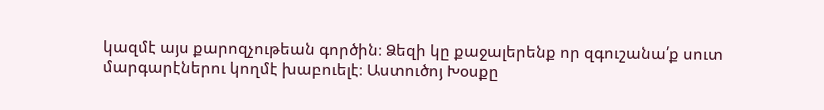կազմէ այս քարոզչութեան գործին։ Ձեզի կը քաջալերենք որ զգուշանա՛ք սուտ մարգարէներու կողմէ խաբուելէ։ Աստուծոյ Խօսքը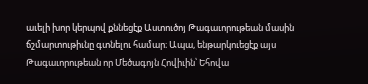աւելի խոր կերպով քննեցէք Աստուծոյ Թագաւորութեան մասին ճշմարտութիւնը գտնելու համար։ Ապա, ենթարկուեցէք այս Թագաւորութեան որ Մեծագոյն Հովիւին՝ Եհովա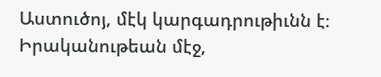Աստուծոյ, մէկ կարգադրութիւնն է։ Իրականութեան մէջ,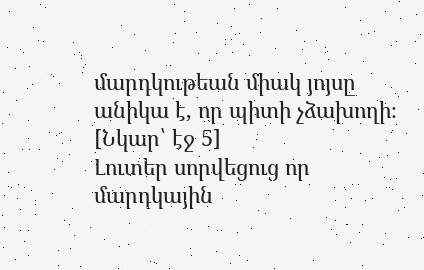մարդկութեան միակ յոյսը անիկա է, որ պիտի չձախողի։
[Նկար՝ էջ 5]
Լուտեր սորվեցուց որ մարդկային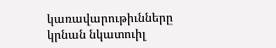կառավարութիւնները կրնան նկատուիլ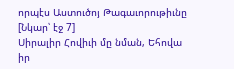որպէս Աստուծոյ Թագաւորութիւնը
[Նկար՝ էջ 7]
Սիրալիր Հովիւի մը նման, Եհովա իր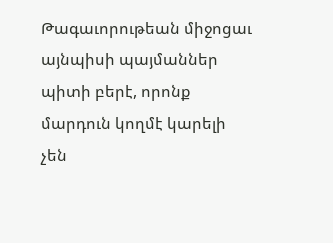Թագաւորութեան միջոցաւ այնպիսի պայմաններ պիտի բերէ, որոնք մարդուն կողմէ կարելի չեն